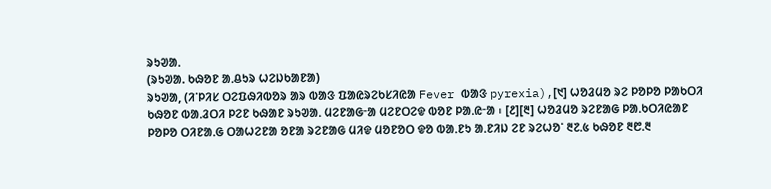ᱨᱩᱣᱟᱹ
(ᱨᱩᱣᱟ. ᱠᱷᱚᱱ ᱟᱹᱪᱩᱨ ᱦᱮᱡᱠᱟᱱᱟ)
ᱨᱩᱣᱟ, (ᱤᱸᱞᱤᱥ ᱛᱮᱯᱷᱤᱵᱚᱨ ᱟᱨ ᱵᱟᱝ ᱯᱟᱭᱨᱮᱠᱥᱤᱭᱟ Fever ᱵᱟᱝ pyrexia),[᱑] ᱦᱚᱲᱢᱚ ᱨᱮ ᱞᱚᱞᱚ ᱞᱟᱠᱛᱤ ᱠᱷᱚᱱ ᱵᱟᱹᱲᱛᱤ ᱞᱮᱱ ᱠᱷᱟᱱ ᱨᱩᱣᱟᱹ ᱢᱮᱱᱟᱜᱼᱟ ᱢᱮᱱᱛᱮᱫ ᱵᱚᱱ ᱞᱟᱹᱭᱼᱟ ᱾ [᱒][᱓] ᱦᱚᱲᱢᱚ ᱨᱮᱱᱟᱜ ᱞᱟᱹᱠᱛᱤᱭᱟᱱ ᱞᱚᱞᱚ ᱛᱤᱱᱟᱹᱜ ᱛᱟᱦᱮᱱᱟ ᱚᱱᱟ ᱨᱮᱱᱟᱜ ᱢᱤᱫ ᱢᱚᱱᱚᱛ ᱫᱚ ᱵᱟᱹᱱᱩ ᱟᱹᱱᱤᱡ ᱮᱱ ᱨᱮᱦᱚᱸ ᱓᱗ᱹ᱕ ᱠᱷᱚᱱ ᱓᱘ᱹ᱓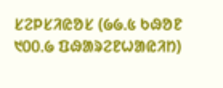ᱥᱮᱞᱥᱤᱭᱚᱥ (᱙᱙ᱹ᱕ ᱠᱷᱚᱱ ᱑᱐᱐ᱹ᱙ ᱯᱷᱟᱨᱮᱱᱦᱟᱭᱤᱴ)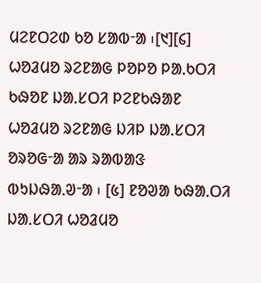ᱢᱮᱱᱛᱮᱰ ᱠᱚ ᱥᱟᱵᱼᱟ ᱾[᱑][᱔] ᱦᱚᱲᱢᱚ ᱨᱮᱱᱟᱜ ᱞᱚᱞᱚ ᱞᱟᱹᱠᱛᱤ ᱠᱷᱚᱱ ᱡᱟᱹᱥᱛᱤ ᱞᱮᱱᱠᱷᱟᱱ ᱦᱚᱲᱢᱚ ᱨᱮᱱᱟᱜ ᱡᱤᱞ ᱡᱟᱹᱥᱛᱤ ᱚᱨᱚᱜᱼᱟ ᱟᱨ ᱨᱟᱵᱟᱝ ᱵᱩᱡᱷᱟᱹᱣᱼᱟ ᱾ [᱕] ᱱᱚᱣᱟ ᱠᱷᱟᱹᱛᱤ ᱡᱟᱹᱥᱛᱤ ᱦᱚᱲᱢᱚ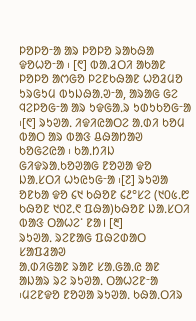ᱞᱚᱞᱚᱼᱟ ᱟᱨ ᱞᱚᱞᱚ ᱨᱟᱠᱷᱟ ᱫᱚᱦᱚᱼᱟ ᱾ [᱖] ᱵᱟᱹᱲᱛᱤ ᱟᱠᱟᱱ ᱞᱚᱞᱚ ᱟᱬᱜᱚ ᱞᱮᱱᱠᱷᱟᱱ ᱦᱚᱲᱢᱚ ᱩᱨᱜᱩᱢ ᱵᱩᱡᱷᱟᱹᱣᱼᱟ, ᱟᱨᱟᱜ ᱜᱮ ᱧᱮᱞᱚᱜᱼᱟ ᱟᱨ ᱩᱫᱜᱟᱹᱨ ᱩᱰᱩᱠᱚᱜᱼᱟ ᱾[᱖] ᱨᱩᱣᱟᱹ ᱤᱫᱤᱭᱟᱛᱮ ᱟᱹᱰᱤ ᱠᱚᱢ ᱵᱟᱛ ᱟᱨ ᱵᱟᱝ ᱪᱷᱟᱴᱟᱣ ᱠᱚᱜᱮᱭᱟ ᱾ ᱠᱟᱹᱴᱤᱡ ᱜᱤᱫᱨᱟᱹᱠᱚᱣᱟᱜ ᱱᱚᱣᱟ ᱫᱚ ᱡᱟᱹᱥᱛᱤ ᱦᱩᱭᱩᱜᱼᱟ ᱾[᱗] ᱨᱩᱣᱟ ᱚᱱᱠᱟ ᱫᱚ ᱔᱑ ᱠᱷᱚᱱ ᱔᱒°ᱥᱮ (᱑᱐᱕ᱹ᱘ ᱠᱷᱚᱱ ᱑᱐᱗ᱹ᱖ ᱯᱷᱟ)ᱠᱷᱚᱱ ᱡᱟᱹᱥᱛᱤ ᱵᱟᱝ ᱛᱟᱦᱮᱸ ᱱᱟ। [᱓]
ᱨᱩᱣᱟᱹ ᱨᱮᱱᱟᱜ ᱯᱷᱮᱰᱟᱛ ᱥᱟᱯᱲᱟᱣ
ᱟᱹᱰᱤᱜᱟᱱ ᱨᱟᱱ ᱥᱟᱹᱜᱟᱹᱭ ᱟᱱ ᱟᱡᱟᱨ ᱨᱮ ᱨᱩᱣᱟᱹ ᱛᱟᱦᱮᱱᱼᱟ ᱾ᱢᱮᱱᱫᱚ ᱱᱚᱣᱟ ᱨᱩᱣᱟᱹ ᱠᱷᱟᱹᱛᱤᱨ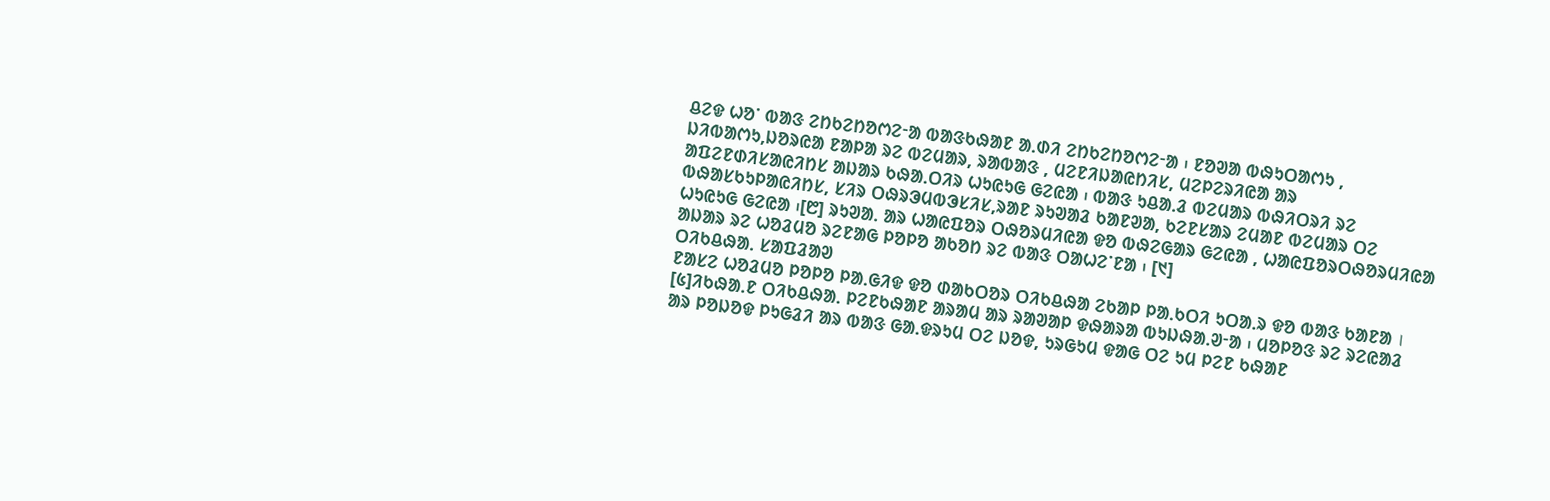ᱪᱮᱫ ᱦᱚᱸ ᱵᱟᱝ ᱮᱴᱠᱮᱴᱚᱬᱮᱼᱟ ᱵᱟᱝᱠᱷᱟᱱ ᱟᱹᱰᱤ ᱮᱴᱠᱮᱴᱚᱬᱮᱼᱟ ᱾ ᱱᱚᱣᱟ ᱵᱷᱩᱛᱟᱬᱩ , ᱡᱤᱵᱟᱬᱩ,ᱡᱚᱨᱭᱟ ᱱᱟᱞᱟ ᱨᱮ ᱵᱮᱢᱟᱨ, ᱨᱟᱵᱟᱝ , ᱢᱮᱱᱤᱡᱟᱭᱴᱤᱥ, ᱢᱮᱞᱮᱨᱤᱭᱟ ᱟᱨ ᱟᱯᱮᱱᱰᱤᱥᱟᱭᱤᱴᱥ ᱟᱡᱟᱨ ᱠᱷᱟᱹᱛᱤᱨ ᱦᱩᱭᱩᱜ ᱜᱮᱭᱟ ᱾ ᱵᱟᱝ ᱩᱪᱟᱹᱲ ᱵᱮᱢᱟᱨ ᱵᱷᱤᱛᱨᱤ ᱨᱮ ᱵᱷᱟᱥᱠᱩᱞᱟᱭᱤᱴᱥ, ᱥᱤᱨ ᱛᱷᱨᱳᱢᱵᱳᱥᱤᱥ,ᱨᱟᱱ ᱨᱩᱣᱟᱲ ᱠᱟᱱᱣᱟ, ᱠᱮᱱᱥᱟᱨ ᱮᱢᱟᱱ ᱵᱮᱢᱟᱨ ᱛᱮ ᱦᱩᱭᱩᱜ ᱜᱮᱭᱟ ᱾[᱘] ᱨᱩᱣᱟᱹ ᱟᱨ ᱦᱟᱭᱯᱚᱨ ᱛᱷᱚᱨᱢᱤᱭᱟ ᱫᱚ ᱵᱷᱮᱜᱟᱨ ᱜᱮᱭᱟ , ᱦᱟᱭᱯᱚᱨᱛᱷᱚᱨᱢᱤᱭᱟ ᱟᱡᱟᱨ ᱨᱮ ᱦᱚᱲᱢᱚ ᱨᱮᱱᱟᱜ ᱞᱚᱞᱚ ᱟᱠᱚᱴ ᱨᱮ ᱵᱟᱝ ᱛᱟᱦᱮᱸᱱᱟ ᱾ [᱑]
ᱛᱤᱠᱪᱷᱟᱹ ᱥᱟᱯᱲᱟᱣ
ᱱᱟᱥᱮ ᱦᱚᱲᱢᱚ ᱞᱚᱞᱚ ᱞᱟᱹᱜᱤᱫ ᱫᱚ ᱰᱟᱠᱛᱚᱨ ᱛᱤᱠᱪᱷᱟ ᱮᱠᱟᱞ ᱞᱟᱹᱠᱛᱤ ᱩᱛᱟᱹᱨ ᱫᱚ ᱵᱟᱝ ᱠᱟᱱᱟ । [᱕]ᱤᱠᱷᱟᱹᱱ ᱛᱤᱠᱪᱷᱟᱹ ᱞᱮᱱᱠᱷᱟᱱ ᱟᱨᱟᱢ ᱟᱨ ᱨᱟᱣᱟᱞ ᱫᱷᱟᱨᱟ ᱵᱩᱡᱷᱟᱹᱣᱼᱟ ᱾ ᱢᱚᱞᱚᱝ ᱨᱮ ᱨᱮᱭᱟᱲ ᱟᱨ ᱞᱚᱡᱚᱫ ᱞᱩᱜᱲᱤ ᱟᱨ ᱵᱟᱝ ᱜᱟᱹᱫᱨᱩᱢ ᱛᱮ ᱡᱚᱫ, ᱩᱨᱜᱩᱢ ᱫᱟᱜ ᱛᱮ ᱩᱢ ᱞᱮᱱ ᱠᱷᱟᱱ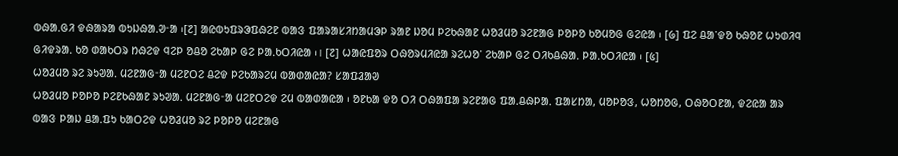ᱵᱷᱟᱹᱜᱤ ᱫᱷᱟᱨᱟ ᱵᱩᱡᱷᱟᱹᱣᱼᱟ ᱾[᱗] ᱟᱭᱵᱩᱯᱨᱳᱯᱷᱮᱱ ᱵᱟᱝ ᱯᱟᱨᱟᱥᱤᱴᱟᱢᱳᱞ ᱨᱟᱱ ᱡᱚᱢ ᱞᱮᱠᱷᱟᱱ ᱦᱚᱲᱢᱚ ᱨᱮᱱᱟᱜ ᱞᱚᱞᱚ ᱠᱚᱢᱚᱜ ᱜᱮᱭᱟ ᱾ [᱙] ᱯᱮ ᱪᱟᱸᱫᱚ ᱠᱷᱚᱱ ᱦᱩᱰᱤᱧ ᱜᱤᱫᱨᱟᱹ ᱠᱚ ᱰᱟᱠᱛᱨ ᱴᱷᱮᱫ ᱧᱮᱞ ᱚᱪᱚ ᱮᱠᱟᱞ ᱜᱮ ᱞᱟᱹᱠᱛᱤᱭᱟ ᱾। [᱗] ᱦᱟᱭᱯᱚᱨ ᱛᱷᱚᱨᱢᱤᱭᱟ ᱨᱮᱦᱚᱸ ᱮᱠᱟᱞ ᱜᱮ ᱛᱤᱠᱪᱷᱟᱹ ᱞᱟᱹᱠᱛᱤᱭᱟ ᱾ [᱕]
ᱦᱚᱲᱢᱚ ᱨᱮ ᱨᱩᱣᱟᱹ ᱢᱮᱱᱟᱜᱼᱟ ᱢᱮᱱᱛᱮ ᱪᱮᱫ ᱞᱮᱠᱟᱨᱮᱢ ᱵᱟᱰᱟᱭᱟ? ᱥᱟᱯᱲᱟᱣ
ᱦᱚᱲᱢᱚ ᱞᱚᱞᱚ ᱞᱮᱱᱠᱷᱟᱱ ᱨᱩᱣᱟᱹ ᱢᱮᱱᱟᱜᱼᱟ ᱢᱮᱱᱛᱮᱫ ᱮᱢ ᱵᱟᱰᱟᱭᱟ ᱾ ᱚᱱᱠᱟ ᱫᱚ ᱛᱤ ᱛᱷᱟᱯᱟ ᱨᱮᱱᱟᱜ ᱯᱟᱹᱪᱷᱞᱟᱹ ᱯᱟᱥᱴᱟ, ᱢᱚᱞᱚᱝ, ᱦᱚᱴᱚᱜ, ᱛᱷᱚᱛᱱᱟ, ᱫᱮᱭᱟ ᱟᱨ ᱵᱟᱝ ᱞᱟᱡ ᱪᱟᱹᱯᱩ ᱠᱟᱛᱮᱫ ᱦᱚᱲᱢᱚ ᱨᱮ ᱞᱚᱞᱚ ᱢᱮᱱᱟᱜ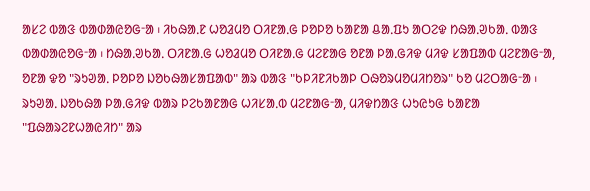ᱟᱥᱮ ᱵᱟᱝ ᱵᱟᱰᱟᱭᱚᱜᱼᱟ ᱾ ᱤᱠᱷᱟᱹᱱ ᱦᱚᱲᱢᱚ ᱛᱤᱱᱟᱹᱜ ᱞᱚᱞᱚ ᱠᱟᱱᱟ ᱪᱟᱹᱯᱩ ᱟᱛᱮᱫ ᱴᱷᱟᱹᱣᱠᱟᱹ ᱵᱟᱝ ᱵᱟᱰᱟᱭᱚᱜᱼᱟ ᱾ ᱴᱷᱟᱹᱣᱠᱟᱹ ᱛᱤᱱᱟᱹᱜ ᱦᱚᱲᱢᱚ ᱛᱤᱱᱟᱹᱜ ᱢᱮᱱᱟᱜ ᱚᱱᱟ ᱞᱟᱹᱜᱤᱫ ᱢᱤᱫ ᱥᱟᱯᱟᱵ ᱢᱮᱱᱟᱜᱼᱟ, ᱚᱱᱟ ᱫᱚ "ᱨᱩᱣᱟᱹ ᱞᱚᱞᱚ ᱡᱚᱠᱷᱟᱥᱟᱯᱟᱵ" ᱟᱨ ᱵᱟᱝ "ᱠᱞᱤᱱᱤᱠᱟᱞ ᱛᱷᱚᱨᱢᱚᱢᱤᱴᱚᱨ" ᱠᱚ ᱢᱮᱛᱟᱜᱼᱟ ᱾ ᱨᱩᱣᱟᱹ ᱡᱚᱠᱷᱟ ᱞᱟᱹᱜᱤᱫ ᱵᱟᱨ ᱞᱮᱠᱟᱱᱟᱜ ᱦᱤᱥᱟᱹᱵ ᱢᱮᱱᱟᱜᱼᱟ, ᱢᱤᱫᱴᱟᱝ ᱦᱩᱭᱩᱜ ᱠᱟᱱᱟ "ᱯᱷᱟᱨᱮᱱᱦᱟᱭᱤᱴ" ᱟᱨ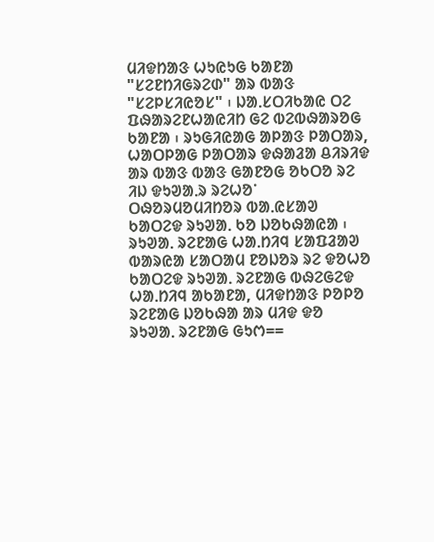ᱢᱤᱫᱴᱟᱝ ᱦᱩᱭᱩᱜ ᱠᱟᱱᱟ "ᱥᱮᱱᱴᱤᱜᱨᱮᱰ" ᱟᱨ ᱵᱟᱝ "ᱥᱮᱞᱥᱤᱭᱚᱥ" ᱾ ᱡᱟᱹᱥᱛᱤᱠᱟᱭ ᱛᱮ ᱯᱷᱟᱨᱮᱱᱦᱟᱭᱤᱴ ᱜᱮ ᱵᱮᱵᱷᱟᱨᱚᱜ ᱠᱟᱱᱟ ᱾ ᱨᱩᱜᱤᱭᱟᱜ ᱟᱞᱟᱝ ᱞᱟᱛᱟᱨ, ᱦᱟᱛᱞᱟᱜ ᱞᱟᱛᱟᱨ ᱫᱷᱟᱲᱟ ᱪᱤᱨᱤᱫ ᱟᱨ ᱵᱟᱝ ᱵᱟᱝ ᱜᱟᱱᱚᱜ ᱚᱠᱛᱚ ᱨᱮ ᱤᱡ ᱫᱩᱣᱟᱹᱨ ᱨᱮᱦᱚᱸ ᱛᱷᱚᱨᱢᱚᱢᱤᱴᱚᱨ ᱵᱟᱹᱭᱥᱟᱣ ᱠᱟᱛᱮᱫ ᱨᱩᱣᱟᱹ ᱠᱚ ᱡᱚᱠᱷᱟᱭᱟ ᱾
ᱨᱩᱣᱟᱹ ᱨᱮᱱᱟᱜ ᱦᱟᱹᱴᱤᱧ ᱥᱟᱯᱲᱟᱣ
ᱵᱟᱨᱭᱟ ᱥᱟᱛᱟᱢ ᱱᱚᱡᱚᱨ ᱨᱮ ᱫᱚᱦᱚ ᱠᱟᱛᱮᱫ ᱨᱩᱣᱟᱹ ᱨᱮᱱᱟᱜ ᱵᱷᱮᱜᱮᱫ ᱦᱟᱹᱴᱤᱧ ᱟᱠᱟᱱᱟ, ᱢᱤᱫᱴᱟᱝ ᱞᱚᱞᱚ ᱨᱮᱱᱟᱜ ᱡᱚᱠᱷᱟ ᱟᱨ ᱢᱤᱫ ᱫᱚ ᱨᱩᱣᱟᱹ ᱨᱮᱱᱟᱜ ᱜᱩᱬ==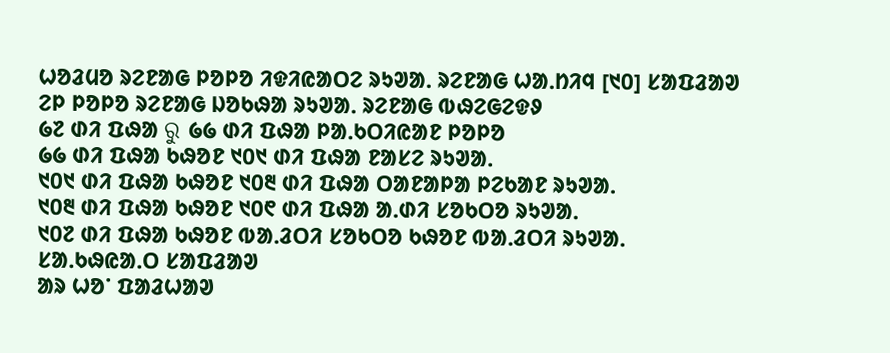ᱦᱚᱲᱢᱚ ᱨᱮᱱᱟᱜ ᱞᱚᱞᱚ ᱤᱫᱤᱭᱟᱛᱮ ᱨᱩᱣᱟᱹ ᱨᱮᱱᱟᱜ ᱦᱟᱹᱴᱤᱧ [᱑᱐] ᱥᱟᱯᱲᱟᱣ
ᱮᱞ ᱞᱚᱞᱚ ᱨᱮᱱᱟᱜ ᱡᱚᱠᱷᱟ ᱨᱩᱣᱟᱹ ᱨᱮᱱᱟᱜ ᱵᱷᱮᱜᱮᱫᱽ
᱙᱗ ᱰᱤ ᱯᱷᱟ ରୁ ᱙᱙ ᱰᱤ ᱯᱷᱟ ᱞᱟᱹᱠᱛᱤᱭᱟᱱ ᱞᱚᱞᱚ
᱙᱙ ᱰᱤ ᱯᱷᱟ ᱠᱷᱚᱱ ᱑᱐᱑ ᱰᱤ ᱯᱷᱟ ᱱᱟᱥᱮ ᱨᱩᱣᱟᱹ
᱑᱐᱑ ᱰᱤ ᱯᱷᱟ ᱠᱷᱚᱱ ᱑᱐᱓ ᱰᱤ ᱯᱷᱟ ᱛᱟᱱᱟᱞᱟ ᱞᱮᱠᱟᱱ ᱨᱩᱣᱟᱹ
᱑᱐᱓ ᱰᱤ ᱯᱷᱟ ᱠᱷᱚᱱ ᱑᱐᱖ ᱰᱤ ᱯᱷᱟ ᱟᱹᱰᱤ ᱥᱚᱠᱛᱚ ᱨᱩᱣᱟᱹ
᱑᱐᱗ ᱰᱤ ᱯᱷᱟ ᱠᱷᱚᱱ ᱵᱟᱹᱲᱛᱤ ᱥᱚᱠᱛᱚ ᱠᱷᱚᱱ ᱵᱟᱹᱲᱛᱤ ᱨᱩᱣᱟᱹ
ᱥᱟᱹᱠᱷᱭᱟᱹᱛ ᱥᱟᱯᱲᱟᱣ
ᱟᱨ ᱦᱚᱸ ᱯᱟᱲᱦᱟᱣ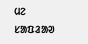ᱢᱮ ᱥᱟᱯᱲᱟᱣ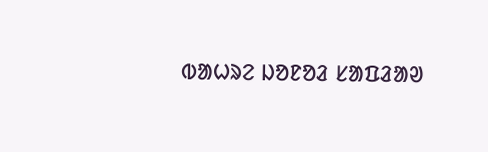ᱵᱟᱦᱨᱮ ᱡᱚᱱᱚᱲ ᱥᱟᱯᱲᱟᱣ